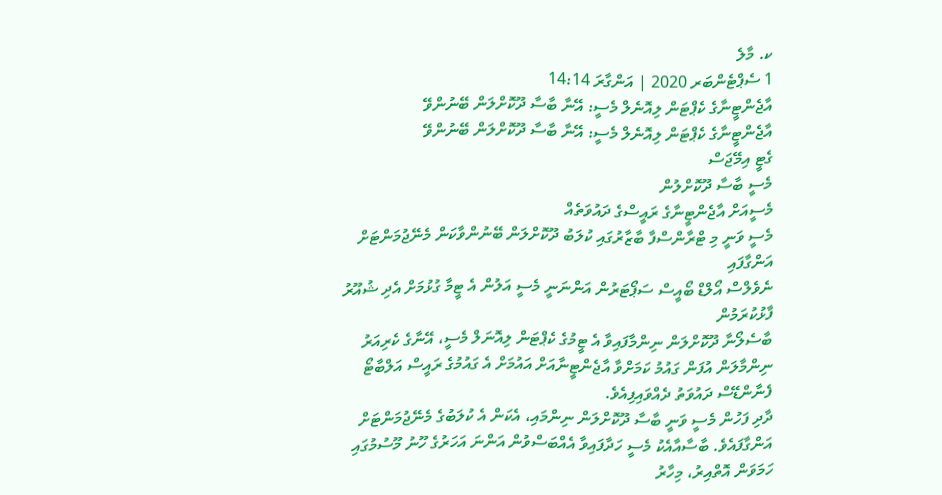ކ. މާލެ
1 ސެޕްޓެންބަރ 2020 | އަންގާރަ 14:14
އާޖެންޓީނާގެ ކެޕްޓަން ލިއޮނެލް މެސީ: އޭނާ ބާސާ ދޫކޮށްލަން ބޭނުންވޭ
އާޖެންޓީނާގެ ކެޕްޓަން ލިއޮނެލް މެސީ: އޭނާ ބާސާ ދޫކޮށްލަން ބޭނުންވޭ
ގެޓީ އިމޭޖަސް
މެސީ ބާސާ ދޫކޮށްލުން
މެސީއަށް އާޖެންޓީނާގެ ރައީސްގެ ދައުވަތެއް
މެސީ ވަނީ މި ޓްރާންސްފާ ބާޒާރުގައި ކުލަބު ދޫކޮށްލަން ބޭނުންވާކަން މެނޭޖުމަންޓަށް އަންގާފައި
ނެވެލްސް އޯލްޑް ބޯއީސް ސަޕޯޓަރުން އަންނަނީ މެސީ އަލުން އެ ޓީމާ ގުޅުމަށް އެދި ޝުއޫރު ފާޅުކުރަމުން
ބާސެލޯނާ ދޫކޮށްލަން ނިންމާފައިވާ އެ ޓީމުގެ ކެޕްޓަން ލިއޮނަލް މެސީ، އޭނާގެ ކެރިއަރު ނިންމާލަން އުފަން ގައުމު ކަމަށްވާ އާޖެންޓީނާއަށް އައުމަށް އެ ގައުމުގެ ރައީސް އަލްބާޓޯ ފެނާންޑޭސް ދައުވަތު ދެއްވައިފިއެވެ.
ދާދި ފަހުން މެސީ ވަނީ ބާސާ ދޫކޮށްލަން ނިންމައި، އެކަން އެ ކުލަބުގެ މެނޭޖުމަންޓަށް އަންގާފައެވެ. ބާސާއާއެކު މެސީ ހަދާފައިވާ އެއްބަސްވުން އަންނަ އަހަރުގެ ހޫނު މޫސުމުގައި ހަމަވަން އޮތްއިރު، މިހާރު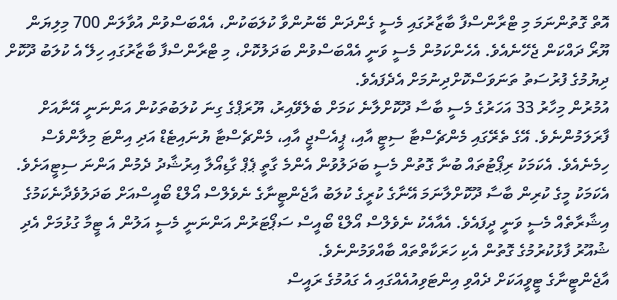އޮތް ގޮތުންނަމަ މި ޓްރާންސްފާ ބާޒާރުގައި މެސީ ގެންދަން ބޭނުންވާ ކުލަބަކުން، އެއްބަސްވުން އުވާލަން 700 މިލިޔަން ޔޫރޯ ދައްކަން ޖެހޭނެއެވެ. އެހެންކަމުން މެސީ ވަނީ އެއްބަސްވުން ބަދަލުކޮށް، މި ޓްރާންސްފާ ބާޒާރުގައި ހިލޭ އެ ކުލަބު ދޫކޮށް ދިޔުމުގެ ފުރުސަތު ތަނަވަސްކޮށްދިނުމަށް އެދެފައެވެ.
އުމުރުން މިހާރު 33 އަހަރުގެ މެސީ ބާސާ ދޫކޮށްލާނެ ކަމަށް ބެލެވޭއިރު، ޔޫރަޕްގެ ގިނަ ކުލަބުތަކުން އަންނަނީ އޭނާއަށް ފާރަލަމުންނެވެ. އޭގެ ތެރޭގައި މެންޗެސްޓާ ސިޓީ އާއި، ޕީއެސްޖީ އާއި، މެންޗެސްޓާ ޔުނައިޓެޑް އަދި އިންޓަ މިލާންވެސް ހިމެނެއެވެ. އެކަމަކު ރިޕޯޓުތައް ބުނާ ގޮތުން މެސީ ބަދަލުވުން އެންމެ ގާތީ ޕެޕް ގާޑިއޯލާ އިރުޝާދު ދެމުން އަންނަ ސިޓީއަށެވެ.
އެކަމަކު މީގެ ކުރިން ބާސާ ދޫކޮށްލާނަމަ އޭނާގެ ކުރީގެ ކުލަބު އާޖެންޓީނާގެ ނެވެލްސް އޯލްޑް ބޯއީސްއަށް ބަދަލުވެދާނެކަމުގެ އިޝާރާތެއް މެސީ ވަނީ ދީފައެވެ. އެއާއެކު ނެވެލްސް އޯލްޑް ބޯއީސް ސަޕޯޓަރުން އަންނަނީ މެސީ އަލުން އެ ޓީމާ ގުޅުމަށް އެދި ޝުއޫރު ފާޅުކުރުމުގެ ގޮތުން އެކި ހަރަކާތްތައް ބާއްވަމުންނެވެ.
އާޖެންޓީނާގެ ޓީވީއަކަށް ދެއްވި އިންޓަވިއުއެއްގައި އެ ގައުމުގެ ރައީސް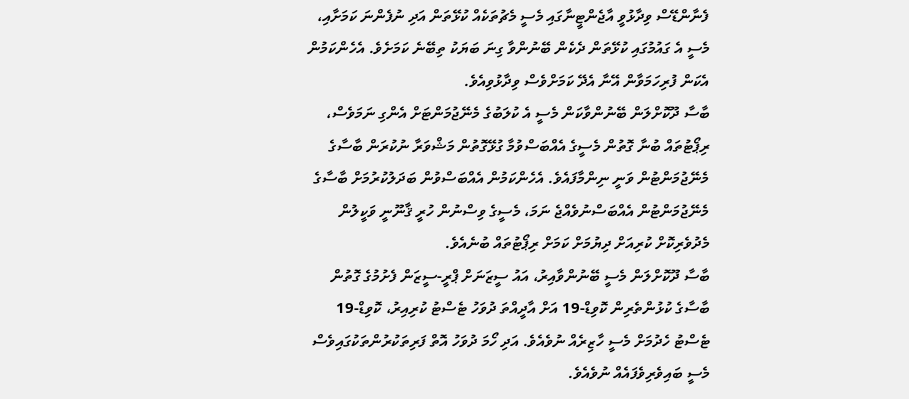ފެނާންޑޭސް ވިދާޅުވީ އާޖެންޓީނާގައި މެސީ މެޗުތަކެއް ކުޅޭތަން އަދި ނުފެންނަ ކަމަށާއި، މެސީ އެ ގައުމުގައި ކުޅޭތަން ދެކެން ބޭނުންވާ ގިނަ ބަޔަކު ތިބޭނެ ކަމަށެވެ. އެހެންކަމުން އެކަން ފުރިހަމަވާން އޭނާ އެދޭ ކަމަށްވެސް ވިދާޅުވިއެވެ.
ބާސާ ދޫކޮށްލަން ބޭނުންވާކަން މެސީ އެ ކުލަބުގެ މެނޭޖުމަންޓަށް އެންގި ނަމަވެސް، ރިޕޯޓުތައް ބުނާ ގޮތުން މެސީގެ އެއްބަސްވުމާ ގުޅޭގޮތުން މަޝްވަރާ ނުކުރަން ބާސާގެ މެނޭޖުމަންޓުން ވަނީ ނިންމާފައެވެ. އެހެންކަމުން އެއްބަސްވުން ބަދަލުކުރުމަށް ބާސާގެ މެނޭޖުމަންޓުން އެއްބަސްނުވެއްޖެ ނަމަ، މެސީގެ ވިސްނުން ހުރީ ޤާނޫނީ ވަކީލުން މެދުވެރިކޮށް ކުރިއަށް ދިޔުމަށް ކަމަށް ރިޕޯޓުތައް ބުނެއެވެ.
ބާސާ ދޫކޮށްލަން މެސީ ބޭނުންވާއިރު، އައު ސީޒަނަށް ޕްރީ-ސީޒަން ފެށުމުގެ ގޮތުން ބާސާގެ ކުޅުންތެރިން ކޮވިޑް-19 އަށް އާދީއްތަ ދުވަހު ޓެސްޓު ކުރިއިރު، ކޮވިޑް-19 ޓެސްޓު ހެދުމަށް މެސީ ހާޒިރެއް ނުވެއެވެ. އަދި ހޯމަ ދުވަހު އޮތް ފަރިތަކުރުންތަކުގައިވެސް މެސީ ބައިވެރިވެފައެއް ނުވެއެވެ.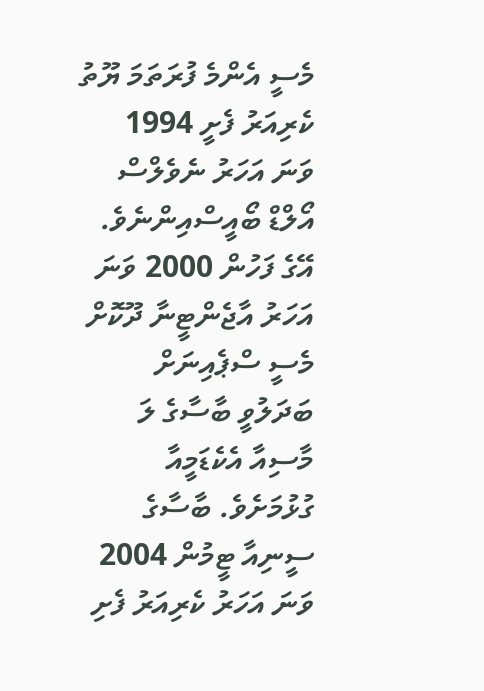މެސީ އެންމެ ފުރަތަމަ ޔޫތު ކެރިއަރު ފެށީ 1994 ވަނަ އަހަރު ނެވެލްސް އޯލްޑް ބޯއީސްއިންނެވެ. އޭގެ ފަހުން 2000 ވަނަ އަހަރު އާޖެންޓީނާ ދޫކޮށް މެސީ ސްޕެއިނަށް ބަދަލުވީ ބާސާގެ ލަ މާސިއާ އެކެޑަމީއާ ގުޅުމަށެވެ. ބާސާގެ ސީނިއާ ޓީމުން 2004 ވަނަ އަހަރު ކެރިއަރު ފެށި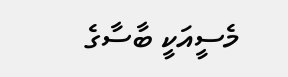މެސީއަކީ ބާސާގެ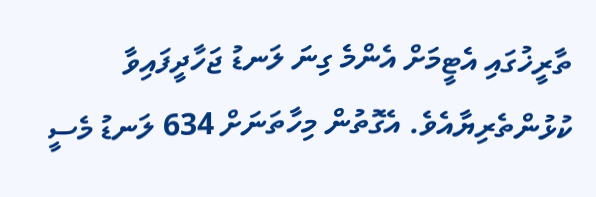ތާރީޚުގައި އެޓީމަށް އެންމެ ގިނަ ލަނޑު ޖަހާދީފައިވާ ކުޅުންތެރިޔާއެވެ. އެގޮތުން މިހާތަނަށް 634 ލަނޑު މެސީ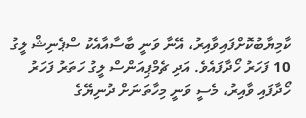ކާމިޔާބުކޮށްފައިވާއިރު، އޭނާ ވަނީ ބާސާއާއެކު ސްޕެނިޝް ލީގު 10 ފަހަރު ހޯދާފައެވެ. އަދި ޗެމްޕިއަންސް ލީގު ހަތަރު ފަހަރު ހޯދާފައި ވާއިރު، މެސީ ވަނީ މިހާތަނަށް ދުނިޔޭގެ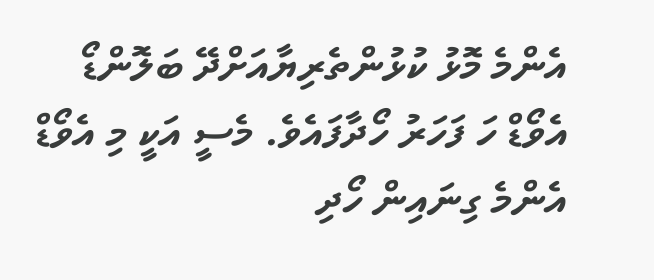އެންމެ މޮޅު ކުޅުންތެރިޔާއަށްދޭ ބަލޮންޑޯ އެވޯޑް ހަ ފަހަރު ހޯދާފައެވެ. މެސީ އަކީ މި އެވޯޑް އެންމެ ގިނައިން ހޯދި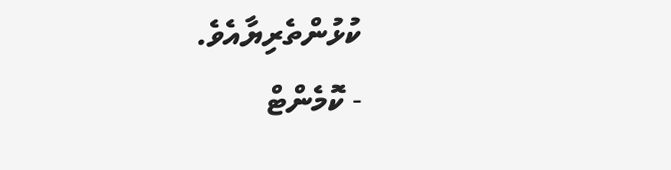ކުޅުންތެރިޔާއެވެ.
- ކޮމެންޓް